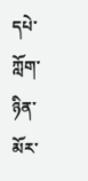དཔེ་ཀློག་ཉིན་མོར་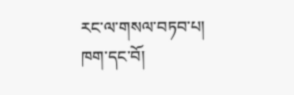རང་ལ་གསལ་བཏབ་པ།
ཁག་དང་བོ།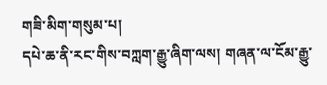གཟི་མིག་གསུམ་པ།
དཔེ་ཆ་ནི་རང་གིས་བཀླག་རྒྱུ་ཞིག་ལས། གཞན་ལ་ངོམ་རྒྱུ་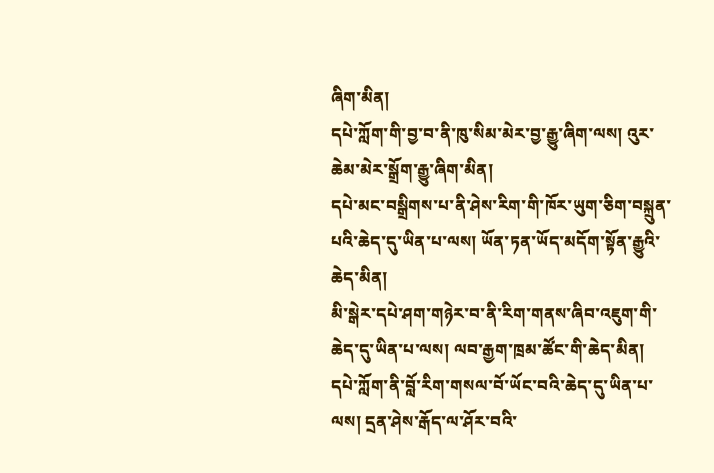ཞིག་མིན།
དཔེ་ཀློག་གི་བྱ་བ་ནི་ཁུ་སིམ་མེར་བྱ་རྒྱུ་ཞིག་ལས། འུར་ཆེམ་མེར་སྒྲོག་རྒྱུ་ཞིག་མིན།
དཔེ་མང་བསྒྲིགས་པ་ནི་ཤེས་རིག་གི་ཁོར་ཡུག་ཅིག་བསྐྲུན་པའི་ཆེད་དུ་ཡིན་པ་ལས། ཡོན་ཏན་ཡོད་མདོག་སྟོན་རྒྱུའི་ཆེད་མིན།
མི་སྒེར་དཔེ་ཤག་གཉེར་བ་ནི་རིག་གནས་ཞིབ་འཇུག་གི་ཆེད་དུ་ཡིན་པ་ལས། ལབ་རྒྱག་ཁྲམ་ཚོང་གི་ཆེད་མིན།
དཔེ་ཀློག་ནི་བློ་རིག་གསལ་བོ་ཡོང་བའི་ཆེད་དུ་ཡིན་པ་ལས། དྲན་ཤེས་རྒོད་ལ་ཤོར་བའི་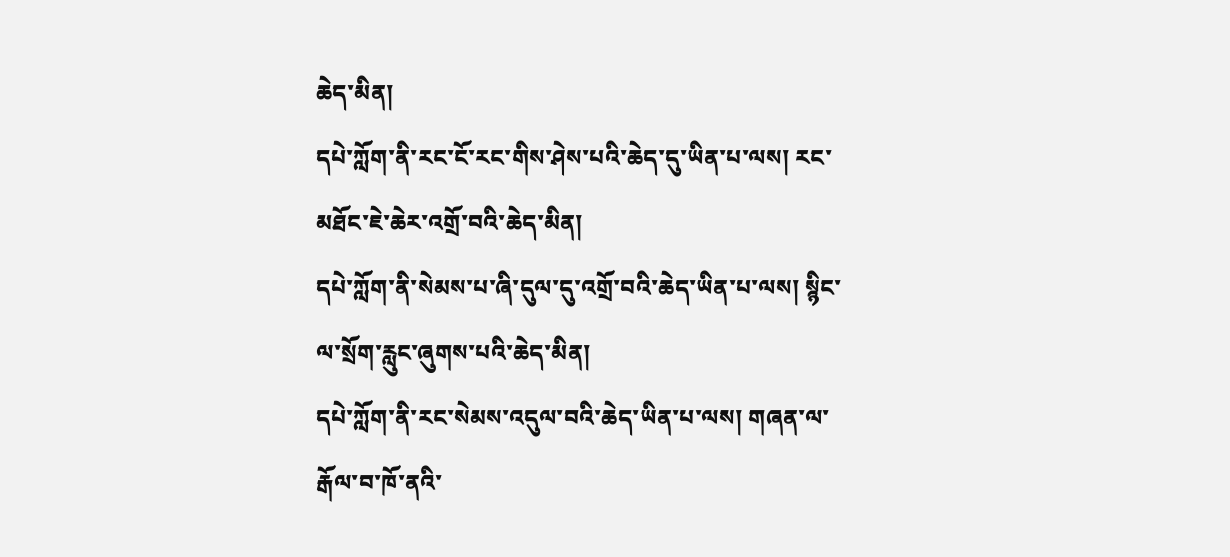ཆེད་མིན།
དཔེ་ཀློག་ནི་རང་ངོ་རང་གིས་ཤེས་པའི་ཆེད་དུ་ཡིན་པ་ལས། རང་མཐོང་ཇེ་ཆེར་འགྲོ་བའི་ཆེད་མིན།
དཔེ་ཀློག་ནི་སེམས་པ་ཞི་དུལ་དུ་འགྲོ་བའི་ཆེད་ཡིན་པ་ལས། སྙིང་ལ་སྲོག་རླུང་ཞུགས་པའི་ཆེད་མིན།
དཔེ་ཀློག་ནི་རང་སེམས་འདུལ་བའི་ཆེད་ཡིན་པ་ལས། གཞན་ལ་རྒོལ་བ་ཁོ་ནའི་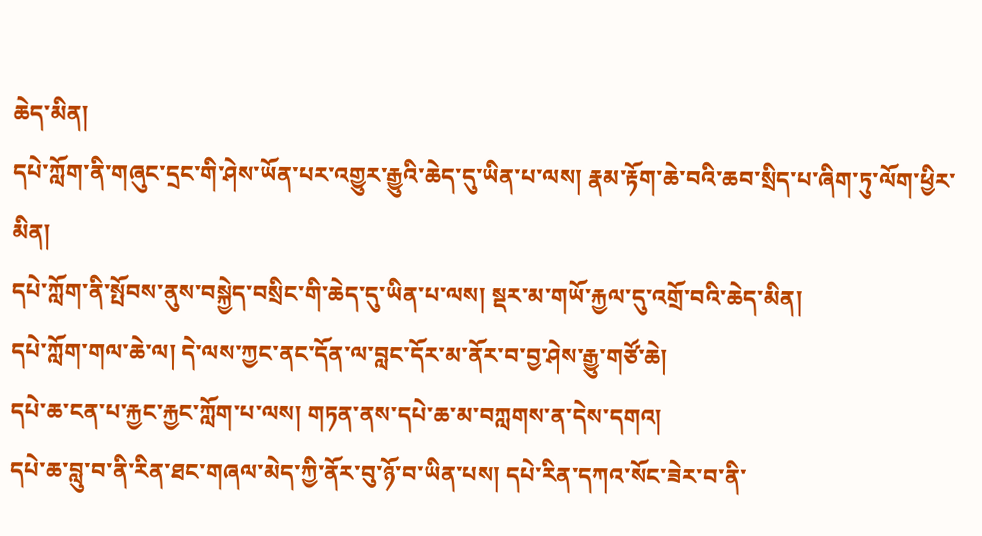ཆེད་མིན།
དཔེ་ཀློག་ནི་གཞུང་དྲང་གི་ཤེས་ཡོན་པར་འགྱུར་རྒྱུའི་ཆེད་དུ་ཡིན་པ་ལས། རྣམ་རྟོག་ཆེ་བའི་ཆབ་སྲིད་པ་ཞིག་ཏུ་ལོག་ཕྱིར་མིན།
དཔེ་ཀློག་ནི་སྤོབས་ནུས་བསྐྱེད་བསྲིང་གི་ཆེད་དུ་ཡིན་པ་ལས། སྡར་མ་གཡོ་རྐྱལ་དུ་འགྲོ་བའི་ཆེད་མིན།
དཔེ་ཀློག་གལ་ཆེ་ལ། དེ་ལས་ཀྱང་ནང་དོན་ལ་བླང་དོར་མ་ནོར་བ་བྱ་ཤེས་རྒྱུ་གཙོ་ཆེ།
དཔེ་ཆ་ངན་པ་རྐྱང་རྐྱང་ཀློག་པ་ལས། གཏན་ནས་དཔེ་ཆ་མ་བཀླགས་ན་དེས་དགའ།
དཔེ་ཆ་བླུ་བ་ནི་རིན་ཐང་གཞལ་མེད་ཀྱི་ནོར་བུ་ཉོ་བ་ཡིན་པས། དཔེ་རིན་དཀའ་སོང་ཟེར་བ་ནི་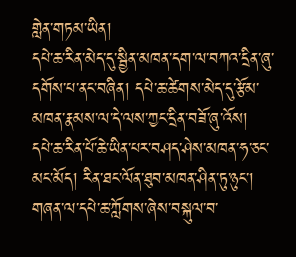གླེན་གཏམ་ཡིན།
དཔེ་ཆ་རིན་མེད་དུ་སྦྱིན་མཁན་དག་ལ་བཀའ་དྲིན་ཞུ་དགོས་པ་ནང་བཞིན། དཔེ་ཆ་ཚེགས་མེད་དུ་རྩོམ་མཁན་རྣམས་ལ་དེ་ལས་ཀྱང་དྲིན་བཟོ་ཞུ་འོས།
དཔེ་ཆ་རིན་པོ་ཆེ་ཡིན་པར་བཤད་ཤེས་མཁན་ཧ་ཅང་མང་མོད། རིན་ཐང་ལོན་ཐུབ་མཁན་ཤིན་ཏུ་ཉུང་།
གཞན་ལ་དཔེ་ཆ་ཀློགས་ཞེས་བསྐུལ་བ་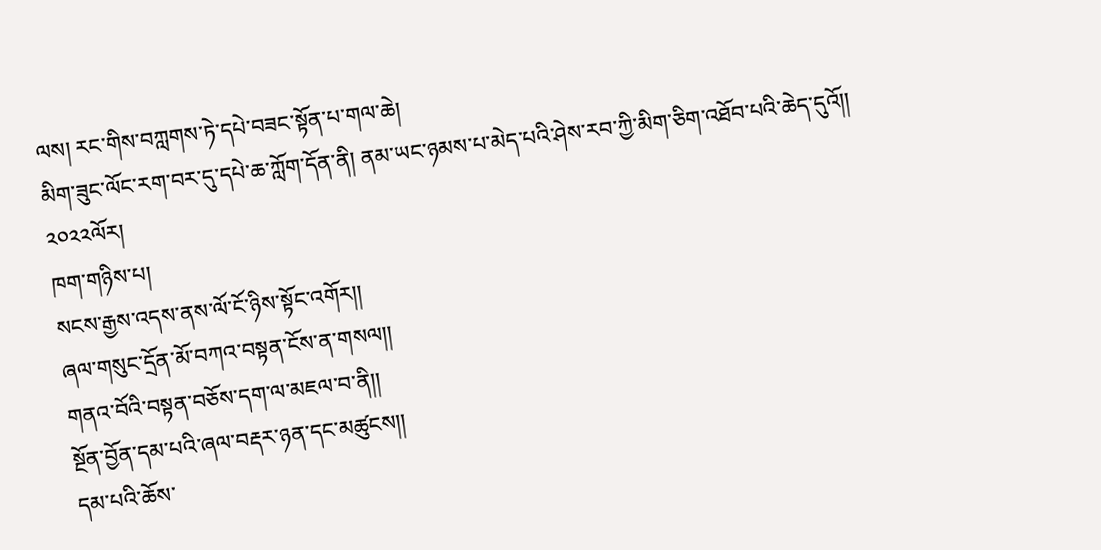ལས། རང་གིས་བཀླགས་ཏེ་དཔེ་བཟང་སྟོན་པ་གལ་ཆེ།
མིག་ཟུང་ལོང་རག་བར་དུ་དཔེ་ཆ་ཀློག་དོན་ནི། ནམ་ཡང་ཉམས་པ་མེད་པའི་ཤེས་རབ་ཀྱི་མིག་ཅིག་འཐོབ་པའི་ཆེད་དུའོ།།
༢༠༢༢ལོར།
ཁག་གཉིས་པ།
སངས་རྒྱས་འདས་ནས་ལོ་ངོ་ཉིས་སྟོང་འགོར།།
ཞལ་གསུང་དྲོན་མོ་བཀའ་བསྟན་ངོས་ན་གསལ།།
གནའ་བོའི་བསྟན་བཅོས་དག་ལ་མཇལ་བ་ནི།།
སྔོན་བྱོན་དམ་པའི་ཞལ་བརྡར་ཉན་དང་མཚུངས།།
དམ་པའི་ཆོས་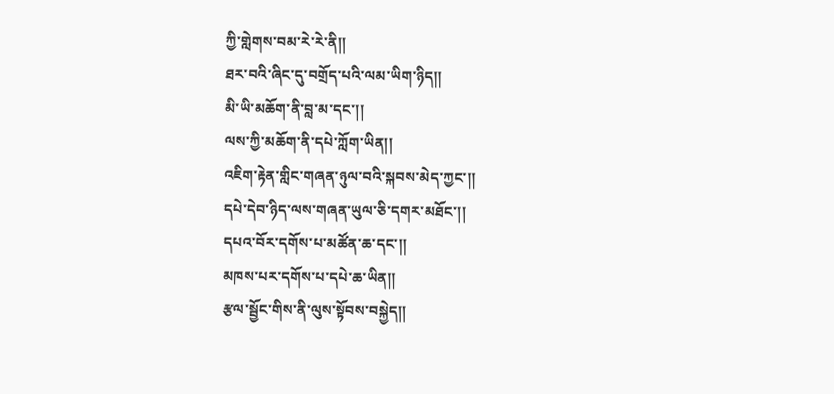ཀྱི་གླེགས་བམ་རེ་རེ་ནི།།
ཐར་བའི་ཞིང་དུ་བགྲོད་པའི་ལམ་ཡིག་ཉིད།།
མི་ཡི་མཆོག་ནི་བླ་མ་དང་།།
ལས་ཀྱི་མཆོག་ནི་དཔེ་ཀློག་ཡིན།།
འཇིག་རྟེན་གླིང་གཞན་ཉུལ་བའི་སྐབས་མེད་ཀྱང་།།
དཔེ་དེབ་ཉིད་ལས་གཞན་ཡུལ་ཅི་དགར་མཐོང་།།
དཔའ་བོར་དགོས་པ་མཚོན་ཆ་དང་།།
མཁས་པར་དགོས་པ་དཔེ་ཆ་ཡིན།།
རྩལ་སྦྱོང་གིས་ནི་ལུས་སྟོབས་བསྐྱེད།།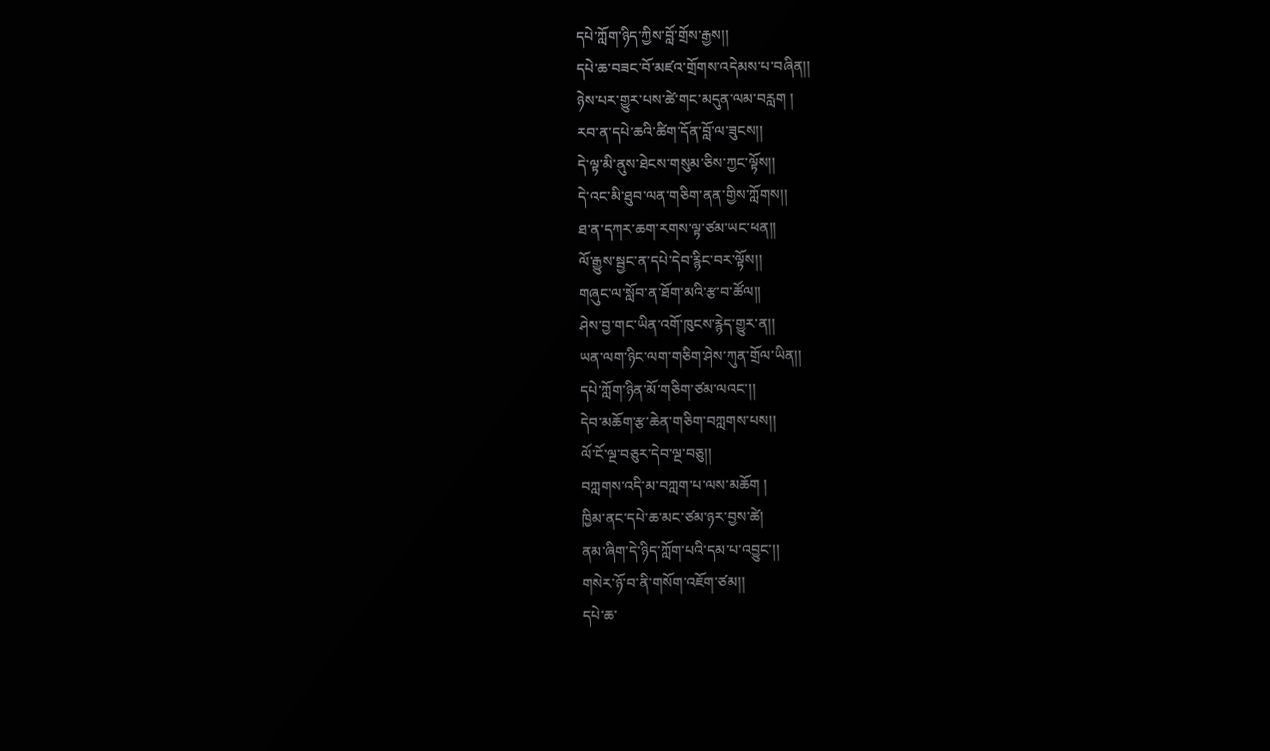དཔེ་ཀློག་ཉིད་ཀྱིས་བློ་གྲོས་རྒྱས།།
དཔེ་ཆ་བཟང་བོ་མཛའ་གྲོགས་འདེམས་པ་བཞིན།།
ཉེས་པར་གྱུར་པས་ཚེ་གང་མདུན་ལམ་བརླག །
རབ་ན་དཔེ་ཆའི་ཚིག་དོན་བློ་ལ་ཟུངས།།
དེ་ལྟ་མི་ནུས་ཐེངས་གསུམ་ཅིས་ཀྱང་ལྟོས།།
དེ་འང་མི་ཐུབ་ལན་གཅིག་ནན་གྱིས་ཀློགས།།
ཐ་ན་དཀར་ཆག་རགས་ལྟ་ཙམ་ཡང་ཕན།།
ལོ་རྒྱུས་སྦྱང་ན་དཔེ་དེབ་རྙིང་བར་ལྟོས།།
གཞུང་ལ་སློབ་ན་ཐོག་མའི་རྩ་བ་ཚོལ།།
ཤེས་བྱ་གང་ཡིན་འགོ་ཁུངས་རྙེད་གྱུར་ན།།
ཡན་ལག་ཉིང་ལག་གཅིག་ཤེས་ཀུན་གྲོལ་ཡིན།།
དཔེ་ཀློག་ཉིན་མོ་གཅིག་ཙམ་ལའང་།།
དེབ་མཆོག་རྩ་ཆེན་གཅིག་བཀླགས་པས།།
ལོ་ངོ་ལྔ་བཅུར་དེབ་ལྔ་བཅུ།།
བཀླགས་འདི་མ་བཀླག་པ་ལས་མཆོག །
ཁྱིམ་ནང་དཔེ་ཆ་མང་ཙམ་ཉར་བྱས་ཚེ།
ནམ་ཞིག་དེ་ཉིད་ཀློག་པའི་དམ་པ་འབྱུང་།།
གསེར་ཉོ་བ་ནི་གསོག་འཇོག་ཙམ།།
དཔེ་ཆ་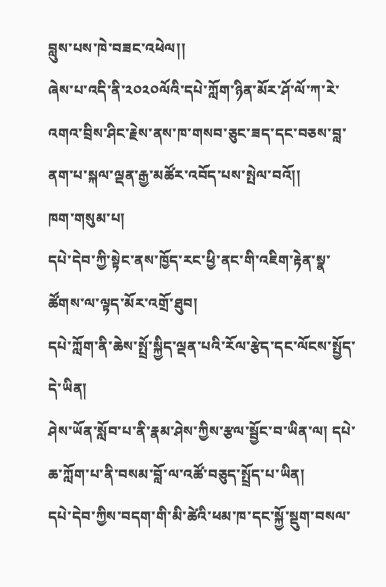བླུས་པས་ཁེ་བཟང་འཕེལ།།
ཞེས་པ་འདི་ནི་༢༠༢༠ལོའི་དཔེ་ཀློག་ཉིན་མོར་ཤོ་ལོ་ཀ་རེ་འགའ་བྲིས་ཤིང་རྗེས་ནས་ཁ་གསབ་ཅུང་ཟད་དང་བཅས་བླ་ནག་པ་སྐལ་ལྡན་རྒྱ་མཚོར་འབོད་པས་སྤེལ་བའོ།།
ཁག་གསུམ་པ།
དཔེ་དེབ་ཀྱི་སྟེང་ནས་ཁྱོད་རང་ཕྱི་ནང་གི་འཇིག་རྟེན་སྣ་ཚོགས་ལ་ལྟད་མོར་འགྲོ་ཐུབ།
དཔེ་ཀློག་ནི་ཆེས་སྤྲོ་སྐྱིད་ལྡན་པའི་རོལ་རྩེད་དང་ལོངས་སྤྱོད་དེ་ཡིན།
ཤེས་ཡོན་སློབ་པ་ནི་རྣམ་ཤེས་ཀྱིས་རྩལ་སྦྱོང་བ་ཡིན་ལ། དཔེ་ཆ་ཀློག་པ་ནི་བསམ་བློ་ལ་འཚོ་བཅུད་སྤྲོད་པ་ཡིན།
དཔེ་དེབ་ཀྱིས་བདག་གི་མི་ཚེའི་ཕམ་ཁ་དང་སྐྱོ་སྡུག་བསལ་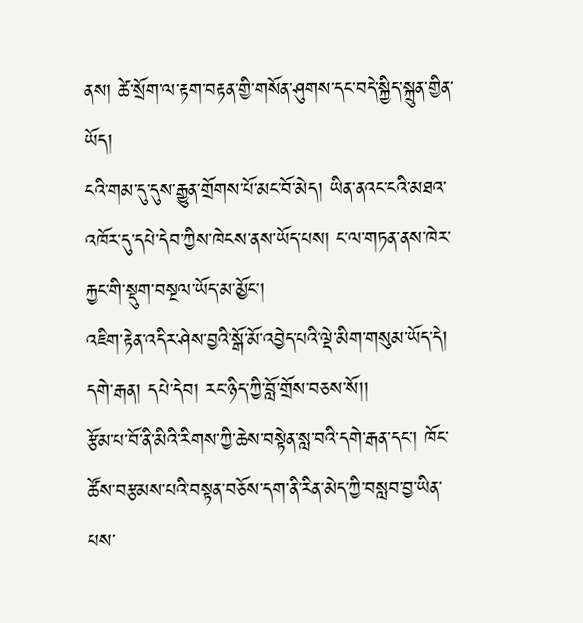ནས། ཚེ་སྲོག་ལ་རྟག་བརྟན་གྱི་གསོན་ཤུགས་དང་བདེ་སྐྱིད་སྐྲུན་གྱིན་ཡོད།
ངའི་གམ་དུ་དུས་རྒྱུན་གྲོགས་པོ་མང་བོ་མེད། ཡིན་ནའང་ངའི་མཐའ་འཁོར་དུ་དཔེ་དེབ་ཀྱིས་ཁེངས་ནས་ཡོད་པས། ང་ལ་གཏན་ནས་ཁེར་རྐྱང་གི་སྡུག་བསྔལ་ཡོད་མ་མྱོང་།
འཇིག་རྟེན་འདིར་ཤེས་བྱའི་སྒོ་མོ་འབྱེད་པའི་ལྡེ་མིག་གསུམ་ཡོད་དེ། དགེ་རྒན། དཔེ་དེབ། རང་ཉིད་ཀྱི་བློ་གྲོས་བཅས་སོ།།
རྩོམ་པ་བོ་ནི་མིའི་རིགས་ཀྱི་ཆེས་བསྟེན་སླ་བའི་དགེ་རྒན་དང་། ཁོང་ཚོས་བརྩམས་པའི་བསྟན་བཅོས་དག་ནི་རིན་མེད་ཀྱི་བསླབ་བྱ་ཡིན་པས་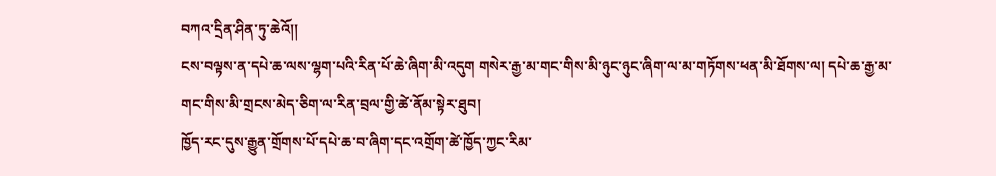བཀའ་དྲིན་ཤིན་ཏུ་ཆེའོ།།
ངས་བལྟས་ན་དཔེ་ཆ་ལས་ལྷག་པའི་རིན་པོ་ཆེ་ཞིག་མི་འདུག གསེར་རྒྱ་མ་གང་གིས་མི་ཉུང་ཉུང་ཞིག་ལ་མ་གཏོགས་ཕན་མི་ཐོགས་ལ། དཔེ་ཆ་རྒྱ་མ་གང་གིས་མི་གྲངས་མེད་ཅིག་ལ་རིན་བྲལ་གྱི་ཚེ་ནོམ་སྟེར་ཐུབ།
ཁྱོད་རང་དུས་རྒྱུན་གྲོགས་པོ་དཔེ་ཆ་བ་ཞིག་དང་འགྲོག་ཚེ་ཁྱོད་ཀྱང་རིམ་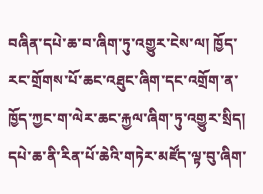བཞིན་དཔེ་ཆ་བ་ཞིག་ཏུ་འགྱུར་ངེས་ལ། ཁྱོད་རང་གྲོགས་པོ་ཆང་འཐུང་ཞིག་དང་འགྲོག་ན་ཁྱོད་ཀྱང་ག་ལེར་ཆང་རྐྱལ་ཞིག་ཏུ་འགྱུར་སྲིད།
དཔེ་ཆ་ནི་རིན་པོ་ཆེའི་གཏེར་མཛོད་ལྟ་བུ་ཞིག་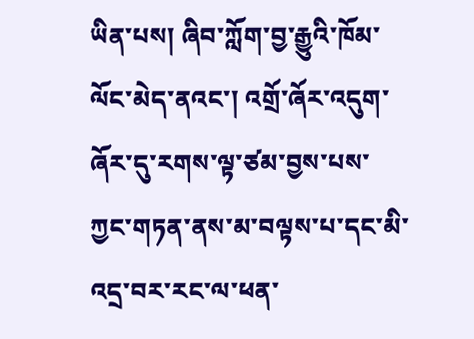ཡིན་པས། ཞིབ་ཀློག་བྱ་རྒྱུའི་ཁོམ་ལོང་མེད་ནའང་། འགྲོ་ཞོར་འདུག་ཞོར་དུ་རགས་ལྟ་ཙམ་བྱས་པས་ཀྱང་གཏན་ནས་མ་བལྟས་པ་དང་མི་འདྲ་བར་རང་ལ་ཕན་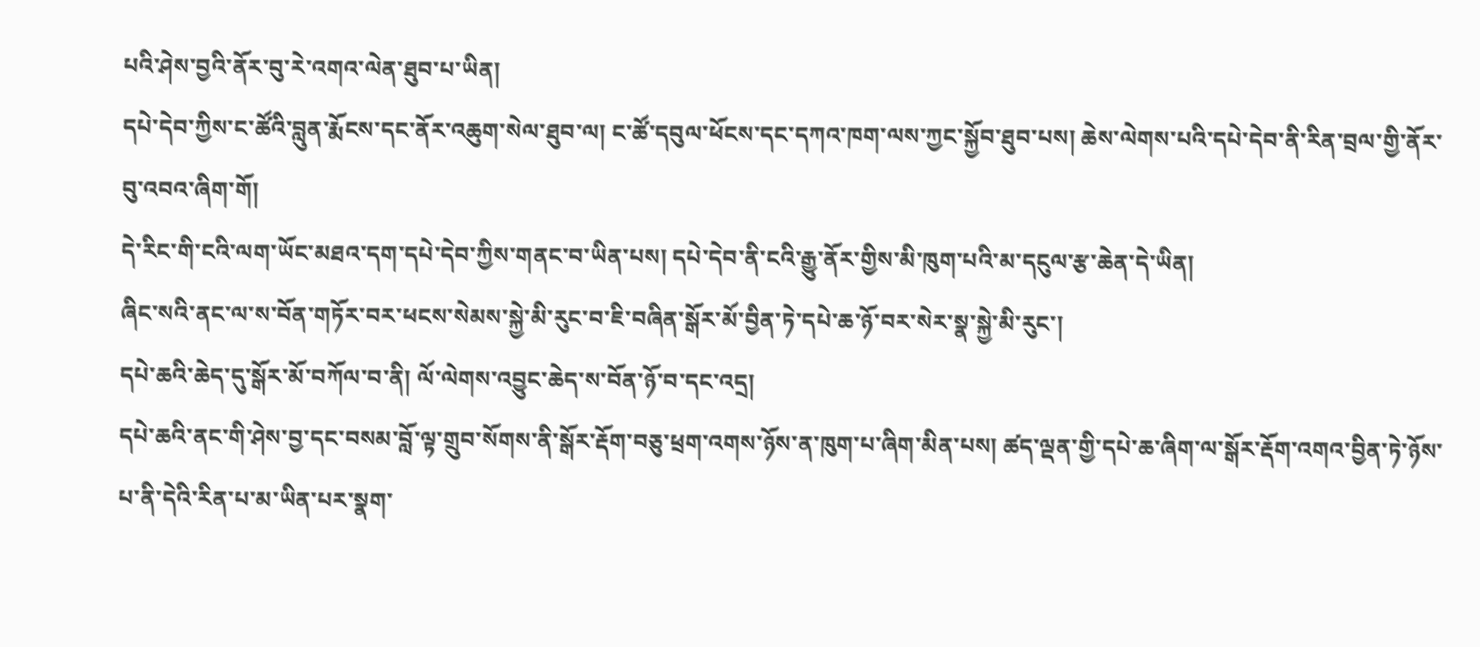པའི་ཤེས་བྱའི་ནོར་བུ་རེ་འགའ་ལེན་ཐུབ་པ་ཡིན།
དཔེ་དེབ་ཀྱིས་ང་ཚོའི་བླུན་རྨོངས་དང་ནོར་འཆུག་སེལ་ཐུབ་ལ། ང་ཚོ་དབུལ་ཕོངས་དང་དཀའ་ཁག་ལས་ཀྱང་སྐྱོབ་ཐུབ་པས། ཆེས་ལེགས་པའི་དཔེ་དེབ་ནི་རིན་བྲལ་གྱི་ནོར་བུ་འབའ་ཞིག་གོ།
དེ་རིང་གི་ངའི་ལག་ཡོང་མཐའ་དག་དཔེ་དེབ་ཀྱིས་གནང་བ་ཡིན་པས། དཔེ་དེབ་ནི་ངའི་རྒྱུ་ནོར་གྱིས་མི་ཁུག་པའི་མ་དངུལ་རྩ་ཆེན་དེ་ཡིན།
ཞིང་སའི་ནང་ལ་ས་བོན་གཏོར་བར་ཕངས་སེམས་སྐྱེ་མི་རུང་བ་ཇི་བཞིན་སྒོར་མོ་བྱིན་ཏེ་དཔེ་ཆ་ཉོ་བར་སེར་སྣ་སྐྱེ་མི་རུང་།
དཔེ་ཆའི་ཆེད་དུ་སྒོར་མོ་བཀོལ་བ་ནི། ལོ་ལེགས་འབྱུང་ཆེད་ས་བོན་ཉོ་བ་དང་འདྲ།
དཔེ་ཆའི་ནང་གི་ཤེས་བྱ་དང་བསམ་བློ་ལྟ་གྲུབ་སོགས་ནི་སྒོར་རྡོག་བཅུ་ཕྲག་འགས་ཉོས་ན་ཁུག་པ་ཞིག་མིན་པས། ཚད་ལྡན་གྱི་དཔེ་ཆ་ཞིག་ལ་སྒོར་རྡོག་འགའ་བྱིན་ཏེ་ཉོས་པ་ནི་དེའི་རིན་པ་མ་ཡིན་པར་སྣག་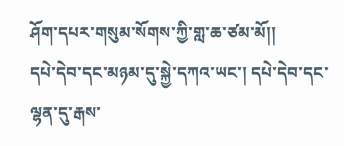ཤོག་དཔར་གསུམ་སོགས་ཀྱི་གླ་ཆ་ཙམ་མོ།།
དཔེ་དེབ་དང་མཉམ་དུ་སྐྱེ་དཀའ་ཡང་། དཔེ་དེབ་དང་ལྷན་དུ་རྒས་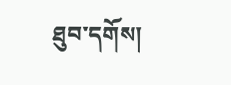ཐུབ་དགོས།